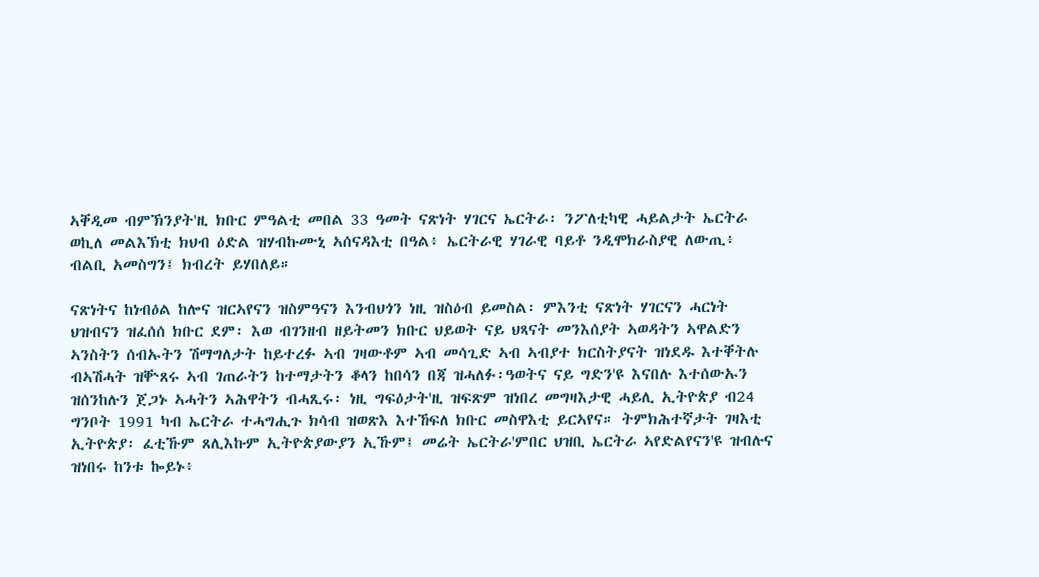ኣቐዲመ ብምኽንያት'ዚ ክቡር ምዓልቲ መበል 33 ዓመት ናጽነት ሃገርና ኤርትራ፡ ንፖለቲካዊ ሓይልታት ኤርትራ ወኪለ መልእኽቲ ክህብ ዕድል ዝሃብኩሙኒ ኣሰናዳእቲ በዓል፥ ኤርትራዊ ሃገራዊ ባይቶ ንዲሞክራስያዊ ለውጢ፥ ብልቢ አመስግን፤ ክብረት ይሃበለይ።

ናጽነትና ከነብዕል ከሎና ዝርኣየናን ዝስምዓናን እንብህጎን ነዚ ዝስዕብ ይመስል፡ ምእንቲ ናጽነት ሃገርናን ሓርነት ህዝብናን ዝፈሰሰ ክቡር ደም፡ እወ ብገንዘብ ዘይትመን ክቡር ህይወት ናይ ህጻናት መንእሰያት ኣወዳትን ኣዋልድን ኣንስትን ሰብኡትን ሽማግለታት ከይተረፉ ኣብ ገዛውቶም ኣብ መሳጊድ ኣብ ኣብያተ ክርስትያናት ዝነደዱ እተቐትሉ ብኣሽሓት ዝቝጸሩ ኣብ ገጠራትን ከተማታትን ቆላን ከበሳን በጃ ዝሓለፉ፡ዓወትና ናይ ግድን'ዩ እናበሉ እተሰውኡን ዝሰንከሉን ጀጋኑ ኣሓትን ኣሕዋትን ብሓጺሩ፡ ነዚ ግፍዕታት'ዚ ዝፍጽም ዝነበረ መግዛእታዊ ሓይሊ ኢትዮጵያ ብ24 ግንቦት 1991 ካብ ኤርትራ ተሓግሒጉ ክሳብ ዝወጽእ እተኸፍለ ክቡር መስዋእቲ ይርኣየና። ትምክሕተኛታት ገዛእቲ ኢትዮጵያ፡ ፈቲኹም ጸሊእኩም ኢትዮጵያውያን ኢኹም፤ መሬት ኤርትራ'ምበር ህዝቢ ኤርትራ ኣየድልየናን'ዩ ዝብሉና ዝነበሩ ከንቱ ኰይኑ፥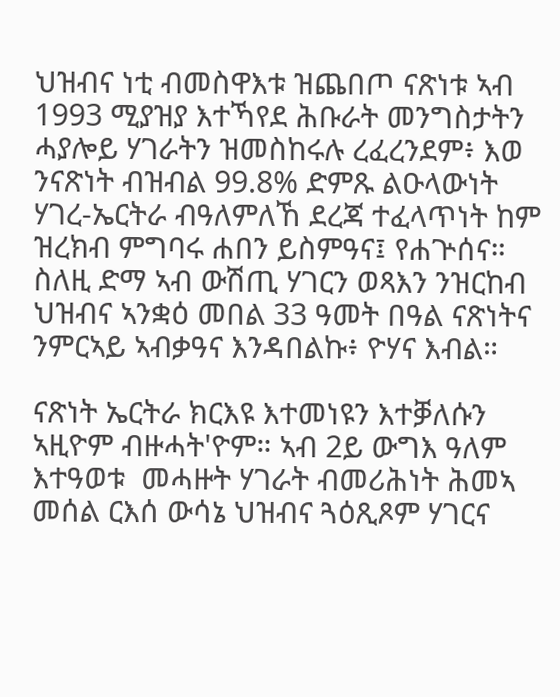ህዝብና ነቲ ብመስዋእቱ ዝጨበጦ ናጽነቱ ኣብ 1993 ሚያዝያ እተኻየደ ሕቡራት መንግስታትን ሓያሎይ ሃገራትን ዝመስከሩሉ ረፈረንደም፥ እወ ንናጽነት ብዝብል 99.8% ድምጹ ልዑላውነት ሃገረ-ኤርትራ ብዓለምለኸ ደረጃ ተፈላጥነት ከም ዝረክብ ምግባሩ ሐበን ይስምዓና፤ የሐጕሰና። ስለዚ ድማ ኣብ ውሽጢ ሃገርን ወጻእን ንዝርከብ ህዝብና ኣንቋዕ መበል 33 ዓመት በዓል ናጽነትና ንምርኣይ ኣብቃዓና እንዳበልኩ፥ ዮሃና እብል።

ናጽነት ኤርትራ ክርእዩ እተመነዩን እተቓለሱን ኣዚዮም ብዙሓት'ዮም። ኣብ 2ይ ውግእ ዓለም እተዓወቱ  መሓዙት ሃገራት ብመሪሕነት ሕመኣ መሰል ርእሰ ውሳኔ ህዝብና ጓዕጺጾም ሃገርና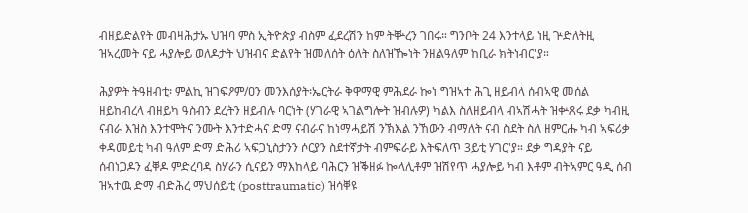ብዘይድልየት መብዛሕታኡ ህዝባ ምስ ኢትዮጵያ ብስም ፈደረሽን ከም ትቝረን ገበሩ። ግንቦት 24 እንተላይ ነዚ ጕድለትዚ ዝኣረመት ናይ ሓያሎይ ወለዶታት ህዝብና ድልየት ዝመለሰት ዕለት ስለዝዀነት ንዘልዓለም ከቢራ ክትነብር'ያ።

ሕያዎት ትዓዘብቲ፡ ምልኪ ዝገፍዖም/ዐን መንእሰያት፡ኤርትራ ቅዋማዊ ምሕደራ ኰነ ግዝኣተ ሕጊ ዘይብላ ሰብኣዊ መሰል ዘይከብረላ ብዘይካ ዓስብን ደረትን ዘይብሉ ባርነት (ሃገራዊ ኣገልግሎት ዝብሉዎ) ካልእ ስለዘይብላ ብኣሽሓት ዝቍጸሩ ደቃ ካብዚ ናብራ እዝስ እንተሞትና ንሙት እንተድሓና ድማ ናብራና ከነማሓይሽ ንኽእል ንኸውን ብማለት ናብ ስደት ስለ ዘምርሑ ካብ ኣፍሪቃ ቀዳመይቲ ካብ ዓለም ድማ ድሕሪ ኣፍጋኒስታንን ሶርያን ስደተኛታት ብምፍራይ እትፍለጥ 3ይቲ ሃገር'ያ። ደቃ ግዳያት ናይ ሰብነጋዶን ፈቐዶ ምድረባዳ ስሃራን ሲናይን ማእከላይ ባሕርን ዝቕዘፉ ኰላሊቶም ዝሽየጥ ሓያሎይ ካብ እቶም ብትኣምር ዓዲ ሰብ ዝኣተዉ ድማ ብድሕረ ማህሰይቲ (posttraumatic) ዝሳቐዩ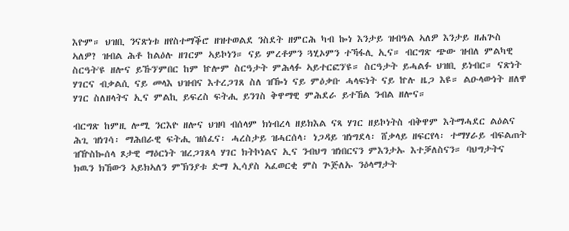እዮም። ህዝቢ ንናጽነቱ ዘየስተማቕሮ ዘዝተወልደ ንስደት ዘምርሕ ካብ ኰነ እንታይ ዝብዓል ኣለዎ እንታይ ዘሐጕስ ኣለዎ? ዝብል ሕቶ ከልዕሉ ዘገርም ኣይኮነን። ናይ ምረቶምን ጓሂኦምን ተኻፋሊ ኢና። ብርግጽ ጭው ዝብለ ምልካዊ ስርዓት'ዩ ዘሎና ይኹን'ምበር ከም ኵሎም ስርዓታት ምሕላፉ ኣይተርፎን'ዩ። ስርዓታት ይሓልፉ ህዝቢ ይነብር። ናጽነት ሃገርና ብቃልሲ ናይ መላእ ህዝብና እተረጋገጸ ስለ ዝዀነ ናይ ምዕቃቡ ሓላፍነት ናይ ኵሉ ዜጋ እዩ። ልዑላውነት ዘለዋ ሃገር ስለዘላትና ኢና ምልኪ ይፍረስ ፍትሒ ይንገስ ቅዋማዊ ምሕደራ ይተኸል ንብል ዘሎና።

ብርግጽ ከምዚ ሎሚ ንርእዮ ዘሎና ህዝባ ብሰላም ክነብረላ ዘይክእል ናጻ ሃገር ዘይኮነትስ ብቅዋም እትማሓደር ልዕልና ሕጊ ዝነገሳ፡ ማሕበራዊ ፍትሒ ዝሰፈና፡ ሓረስታይ ዝሓርሰላ፡ ነጋዳይ ዝነግደላ፡ ሸቃላይ ዘፍርየላ፡ ተማሃራይ ብፍልጠት ዝዅስኰሰላ ጾታዊ ማዕርነት ዝረጋገጸላ ሃገር ክትኮነልና ኢና ንብህግ ዝነበርናን ምእንታኡ እተቓለስናን። ባህግታትና ክዉን ክኸውን ኣይክኣለን ምኽንያቱ ድማ ኢሳያስ ኣፈወርቂ ምስ ጕጅለኡ ንዕላማታት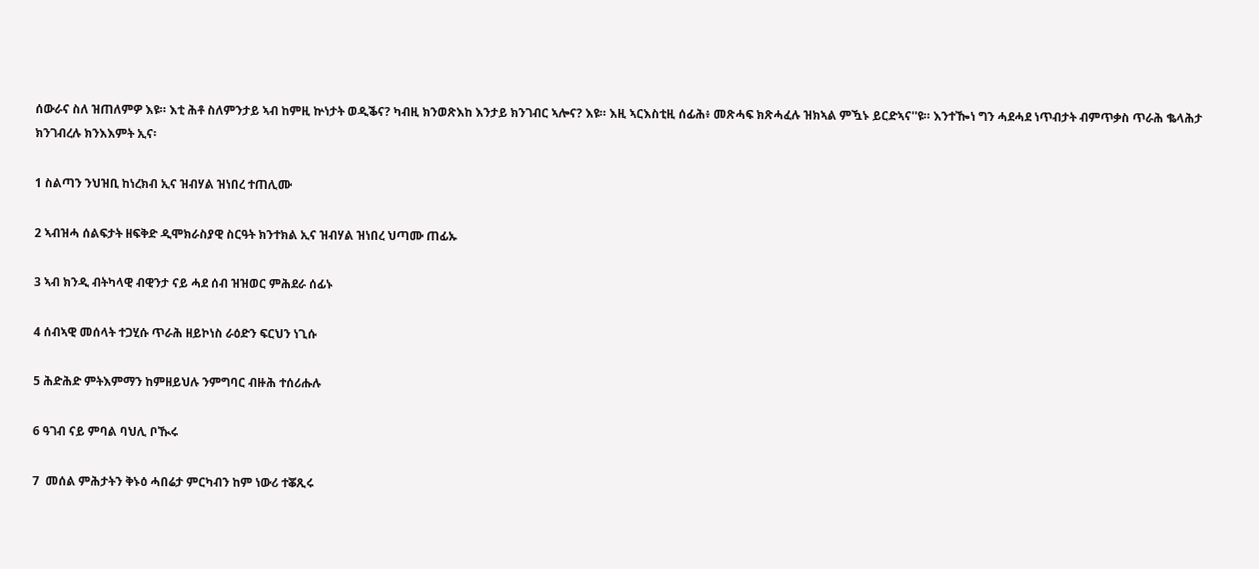ሰውራና ስለ ዝጠለምዎ እዩ። እቲ ሕቶ ስለምንታይ ኣብ ከምዚ ኵነታት ወዲቕና? ካብዚ ክንወጽእከ እንታይ ክንገብር ኣሎና? እዩ። እዚ ኣርእስቲዚ ሰፊሕ፥ መጽሓፍ ክጽሓፈሉ ዝክኣል ምዃኑ ይርድኣና''ዩ። እንተዀነ ግን ሓደሓደ ነጥብታት ብምጥቃስ ጥራሕ ቈላሕታ ክንገብረሉ ክንእእምት ኢና፡

1 ስልጣን ንህዝቢ ከነረክብ ኢና ዝብሃል ዝነበረ ተጠሊሙ

2 ኣብዝሓ ሰልፍታት ዘፍቅድ ዲሞክራስያዊ ስርዓት ክንተክል ኢና ዝብሃል ዝነበረ ህጣሙ ጠፊኡ

3 ኣብ ክንዲ ብትካላዊ ብዊንታ ናይ ሓደ ሰብ ዝዝወር ምሕደራ ሰፊኑ

4 ሰብኣዊ መሰላት ተጋሂሱ ጥራሕ ዘይኮነስ ራዕድን ፍርህን ነጊሱ

5 ሕድሕድ ምትእምማን ከምዘይህሉ ንምግባር ብዙሕ ተሰሪሑሉ

6 ዓገብ ናይ ምባል ባህሊ ቦዂሩ

7  መሰል ምሕታትን ቅኑዕ ሓበሬታ ምርካብን ከም ነውሪ ተቖጺሩ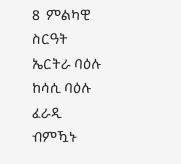8  ምልካዊ ስርዓት ኤርትራ ባዕሉ ከሳሲ ባዕሉ ፈራዲ ብምዃኑ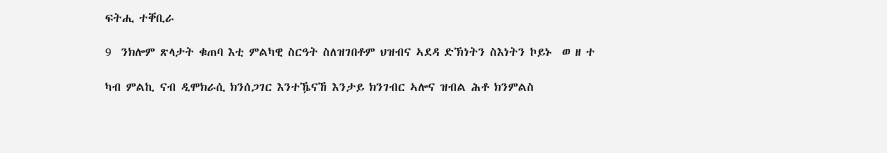ፍትሒ ተቐቢራ

9  ንክሎም ጽላታት ቁጠባ እቲ ምልካዊ ስርዓት ስለዝገበቶም ህዝብና ኣደዳ ድኽነትን ስእነትን ኮይኑ  ወ ዘ ተ

ካብ ምልኪ ናብ ዲሞክራሲ ክንሰጋገር እንተዄናኸ እንታይ ክንገብር ኣሎና ዝብል ሕቶ ክንምልስ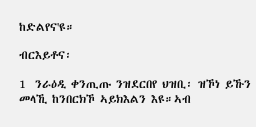ከድልየና'ዩ።

ብርእይቶና፡

1  ንራዕዲ ቀንጢጡ ንዝደርበየ ህዝቢ፡ ዝኾነ ይኹን መላኺ ከንበርክኾ ኣይክእልን እዩ።ኣብ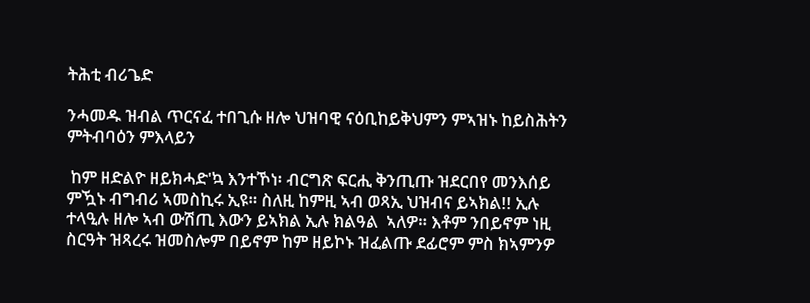ትሕቲ ብሪጌድ

ንሓመዱ ዝብል ጥርናፈ ተበጊሱ ዘሎ ህዝባዊ ናዕቢከይቅህምን ምኣዝኑ ከይስሕትን ምትብባዕን ምእላይን

 ከም ዘድልዮ ዘይክሓድ'ኳ እንተኾነ፡ ብርግጽ ፍርሒ ቅንጢጡ ዝደርበየ መንእሰይ ምዃኑ ብግብሪ ኣመስኪሩ ኢዩ። ስለዚ ከምዚ ኣብ ወጻኢ ህዝብና ይኣክል!! ኢሉ ተላዒሉ ዘሎ ኣብ ውሽጢ እውን ይኣክል ኢሉ ክልዓል  ኣለዎ። እቶም ንበይኖም ነዚ ስርዓት ዝጻረሩ ዝመስሎም በይኖም ከም ዘይኮኑ ዝፈልጡ ደፊሮም ምስ ክኣምንዎ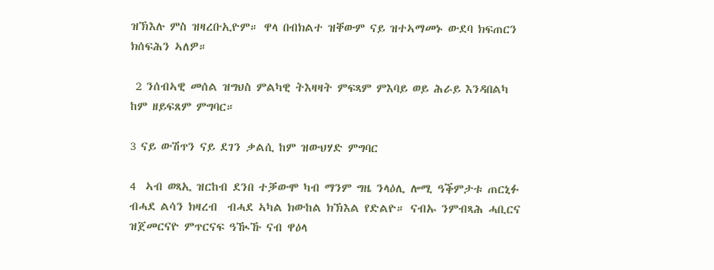ዝኽእሉ ምስ ዝዛረቡኢዮም። ዋላ በብክልተ ዝቐውም ናይ ዝተኣማመኑ ውደባ ክፍጠርን ክሰፍሕን ኣለዎ።

 2 ንሰብኣዊ መሰል ዝግህስ ምልካዊ ትእዛዛት ምፍጻም ምእባይ ወይ ሕራይ እንዳበልካ ከም ዘይፍጸም ምግባር።

3 ናይ ውሽጥን ናይ ደገን ቃልሲ ከም ዝውህሃድ ምግባር

4  ኣብ ወጻኢ ዝርከብ ደንበ ተቓውሞ ካብ ማንም ግዜ ንላዕሊ ሎሚ ዓቕምታቱ ጠርኒፉ ብሓደ ልሳን ክዛረብ  ብሓደ ኣካል ክውከል ክኽእል የድልዮ። ናብኡ ንምብጻሕ ሓቢርና ዝጀመርናዮ ምጥርናፍ ዓዂኹ ናብ ዋዕላ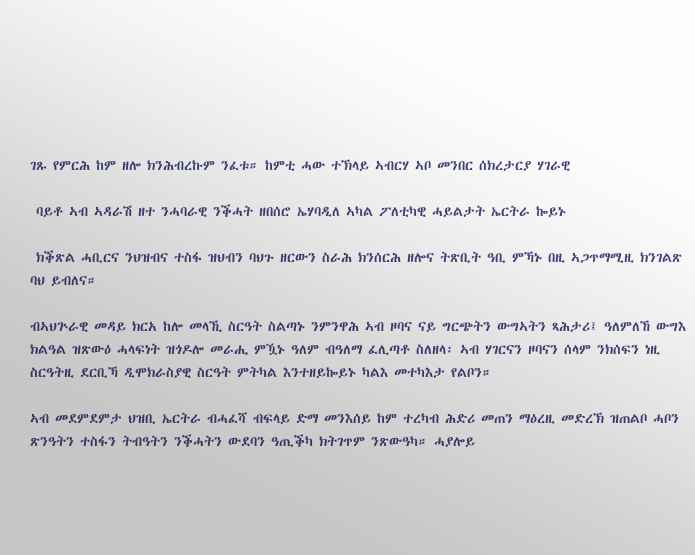ገጹ የምርሕ ከም ዘሎ ክንሕብረኩም ንፈቱ። ከምቲ ሓው ተኽላይ ኣብርሃ ኣቦ መንበር ሰክረታርያ ሃገራዊ

 ባይቶ ኣብ ኣዳራሽ ዘተ ንሓባራዊ ንቕሓት ዘበሰሮ ኤሃባዲለ ኣካል ፖለቲካዊ ሓይልታት ኤርትራ ኰይኑ

 ክቕጽል ሓቢርና ንህዝብና ተስፋ ዝህብን ባህጉ ዘርውን ስራሕ ክንሰርሕ ዘሎና ትጽቢት ዓቢ ምኻኑ በዚ ኣጋጥማሚዚ ክንገልጽ ባህ ይብለና።

ብኣህጕራዊ መዳይ ክርአ ከሎ መላኺ ስርዓት ስልጣኑ ንምንዋሕ ኣብ ዞባና ናይ ግርጭትን ውግኣትን ጻሕታሪ፤ ዓለምለኸ ውግእ ክልዓል ዝጽውዕ ሓላፍነት ዝጎዶሎ መራሒ ምዃኑ ዓለም ብዓለማ ፈሊጣቶ ስለዘላ፡ ኣብ ሃገርናን ዞባናን ሰላም ንክሰፍን ነዚ ስርዓትዚ ደርቢኻ ዲሞክራስያዊ ስርዓት ምትካል እንተዘይኰይኑ ካልእ መተካእታ የልቦን።

ኣብ መደምደምታ ህዝቢ ኤርትራ ብሓፈሻ ብፍላይ ድማ መንእሰይ ከም ተረካብ ሕድሪ መጠን ማዕረዚ መድረኽ ዝጠልቦ ሓቦን ጽንዓትን ተስፋን ትብዓትን ንቕሓትን ውደባን ዓጢቕካ ክትገጥም ንጽውዓካ። ሓያሎይ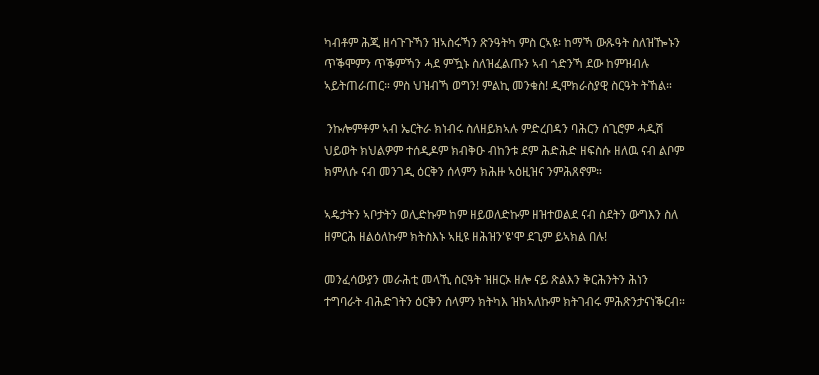ካብቶም ሕጂ ዘሳጉጉኻን ዝኣስሩኻን ጽንዓትካ ምስ ርኣዩ፡ ከማኻ ውጹዓት ስለዝዀኑን ጥቕሞምን ጥቕምኻን ሓደ ምዃኑ ስለዝፈልጡን ኣብ ጎድንኻ ደው ከምዝብሉ ኣይትጠራጠር። ምስ ህዝብኻ ወግን! ምልኪ መንቁስ! ዲሞክራስያዊ ስርዓት ትኸል።

 ንኩሎምቶም ኣብ ኤርትራ ክነብሩ ስለዘይክኣሉ ምድረበዳን ባሕርን ሰጊሮም ሓዲሽ ህይወት ክህልዎም ተሰዲዶም ክብቅዑ ብከንቱ ደም ሕድሕድ ዘፍስሱ ዘለዉ ናብ ልቦም ክምለሱ ናብ መንገዲ ዕርቅን ሰላምን ክሕዙ ኣዕዚዝና ንምሕጸኖም።

ኣዴታትን ኣቦታትን ወሊድኩም ከም ዘይወለድኩም ዘዝተወልደ ናብ ስደትን ውግእን ስለ ዘምርሕ ዘልዕለኩም ክትስእኑ ኣዚዩ ዘሕዝን'ዩ'ሞ ደጊም ይኣክል በሉ!

መንፈሳውያን መራሕቲ መላኺ ስርዓት ዝዘርኦ ዘሎ ናይ ጽልእን ቅርሕንትን ሕነን ተግባራት ብሕድገትን ዕርቅን ሰላምን ክትካእ ዝክኣለኩም ክትገብሩ ምሕጽንታናነቕርብ።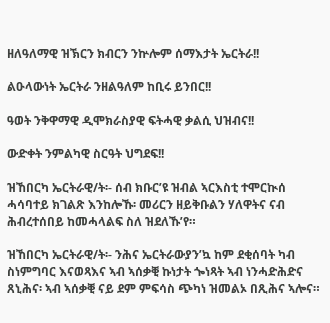ዘለዓለማዊ ዝኽርን ክብርን ንኵሎም ሰማእታት ኤርትራ!!

ልዑላውነት ኤርትራ ንዘልዓለም ከቢሩ ይንበር!!

ዓወት ንቅዋማዊ ዲሞክራስያዊ ፍትሓዊ ቃልሲ ህዝብና!!

ውድቀት ንምልካዊ ስርዓት ህግደፍ!!

ዝኸበርካ ኤርትራዊ/ት፡- ሰብ ክቡር’ዩ ዝብል ኣርእስቲ ተሞርኲሰ ሓሳባተይ ክገልጽ እንከሎኹ፡ መሪርን ዘይቅቡልን ሃለዋትና ናብ ሕብረተሰበይ ከመሓላልፍ ስለ ዝደለኹ’የ።

ዝኸበርካ ኤርትራዊ/ት፡- ንሕና ኤርትራውያን’ኳ ከም ደቂሰባት ካብ ስነምግባር እናወጻእና ኣብ ኣሰቃቒ ኩነታት ጐነጻት ኣብ ነንሓድሕድና ጸኒሕና፡ ኣብ ኣሰቃቒ ናይ ደም ምፍሳስ ጭካነ ዝመልኦ በጺሕና ኣሎና።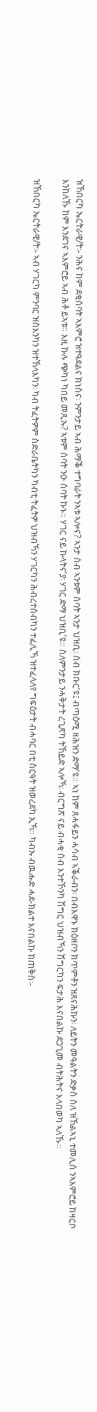ዝኸበርካ ኤርትራዊ/ት፡- ንሕና ከም ደቂሰባት ኣእምሮ ዝተዓደልና ክነስና፡ ንምንታይ ኣብ ሕማቕ ተግባራት ንኣቱ ኣሎና? ኣንታ ሰብ ኣንቱም ሰባት ኣንታ ህዝቢ፡ ሰብ ክቡር’ዩ፤ ብጣዕሚ ዘሕዝን ድማ’ዩ። ኣነ ከም ጸሓፋይን ሓሳብ ኣቕራብን፡ በብእዋኑ ክዕዘቦን ክጥምቶን ዝጸናሕኩን፡ ለይትን መዓልትን ድቃስ ስለ ዝኸልኣኒ ተመሊሰ ንኣእምሮይ ከዛርቦ እንከለኹ ከም እንደገና ኣእምሮይ ኣብ ሕቶ ይኣቱ። እዚ ኩሉ ጭካነ ካበይ መጺኡ? ኣቱም ሰባት ንዑ ሰባት ኩኑ። ሃገር ናይ ኩላትና’ያ፡ ሃገር ድማ ህዝቢ’ዩ። ስለምንታይ ንሓቅታት ረጊጽካ ትኸይድ ኣሎኻ፡ ብርግጽ ናይ ብሓቂ ሰብ እንተኾንካ ሽግር ህዝብኻን ሽግርካን ፍታሕ እናበልኩ ደጋጊመ ብትሕትና እላበወካ ኣለኹ።

ዝኸበርካ ኤርትራዊ/ት፡- ኣብ ሃገርካ ምንባር ዝሰእንካን ዝተኸላእካን፡ ካብ ትፈትዎም ስድራቤትካን ካብቲ ትፈትዎ ህዝብኻን ሃገርካን ሕብረተሰብካን ተፈሊኻ ዝተፈላለየ ግፍዕታት ብሓባር በቲ ስርዓት ዝወረደካ ኢኻ። ካብኡ ብዉሑድ ሓደ-ክልተ እናበልኩ ክጠቅስ፡-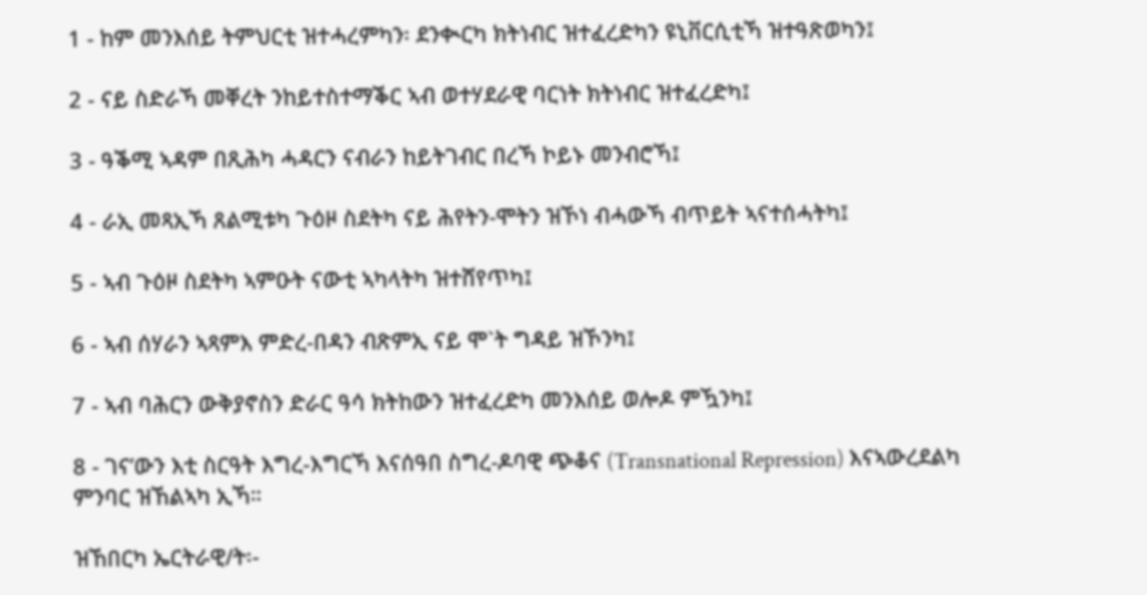1 - ከም መንእሰይ ትምህርቲ ዝተሓረምካን፡ ደንቊርካ ክትነብር ዝተፈረድካን ዩኒቨርሲቲኻ ዝተዓጽወካን፤

2 - ናይ ስድራኻ መቐረት ንከይተስተማቕር ኣብ ወተሃደራዊ ባርነት ክትነብር ዝተፈረድካ፤

3 - ዓቕሚ ኣዳም በጺሕካ ሓዳርን ናብራን ከይትገብር በረኻ ኮይኑ መንብሮኻ፤

4 - ራኢ መጻኢኻ ጸልሚቱካ ጉዕዞ ስደትካ ናይ ሕየትን-ሞትን ዝኾነ ብሓውኻ ብጥይት ኣናተሰሓትካ፤

5 - ኣብ ጉዕዞ ስደትካ ኣምዑት ናውቲ ኣካላትካ ዝተሸየጥካ፤

6 - ኣብ ሰሃራን ኣጻምእ ምድረ-በዳን ብጽምኢ ናይ ሞ`ት ግዳይ ዝኾንካ፤

7 - ኣብ ባሕርን ውቅያኖስን ድራር ዓሳ ክትከውን ዝተፈረድካ መንእሰይ ወሎዶ ምዃንካ፤

8 - ገና’ውን እቲ ስርዓት እግረ-እግርኻ እናሰዓበ ስግረ-ዶባዊ ጭቆና (Transnational Repression) እናኣውረደልካ ምንባር ዝኸልኣካ ኢኻ።

ዝኸበርካ ኤርትራዊ/ት፡-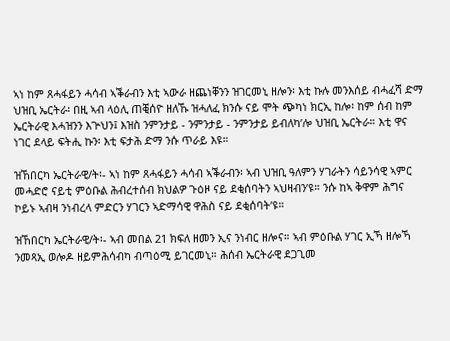ኣነ ከም ጸሓፋይን ሓሳብ ኣቕራብን እቲ ኣውራ ዘጨነቐንን ዝገርመኒ ዘሎን፡ እቲ ኩሉ መንእሰይ ብሓፈሻ ድማ ህዝቢ ኤርትራ፡ በዚ ኣብ ላዕሊ ጠቒሰዮ ዘለኹ ዝሓለፈ ክንሱ ናይ ሞት ጭካነ ክርኢ ከሎ፡ ከም ሰብ ከም ኤርትራዊ እሓዝንን እጕህን፤ እዝስ ንምንታይ - ንምንታይ - ንምንታይ ይብለካ’ሎ ህዝቢ ኤርትራ። እቲ ዋና ነገር ደላይ ፍትሒ ኩን፡ እቲ ፍታሕ ድማ ንሱ ጥራይ እዩ።

ዝኸበርካ ኤርትራዊ/ት፡- ኣነ ከም ጸሓፋይን ሓሳብ ኣቕራብን፡ ኣብ ህዝቢ ዓለምን ሃገራትን ሳይንሳዊ ኣምር መሓድሮ ናይቲ ምዕቡል ሕብረተሰብ ክህልዎ ጉዕዞ ናይ ደቂሰባትን ኣህዛብን’ዩ። ንሱ ከኣ ቅዋም ሕግና ኮይኑ ኣብዛ ንነብረላ ምድርን ሃገርን ኣድማሳዊ ዋሕስ ናይ ደቂሰባት’ዩ።

ዝኸበርካ ኤርትራዊ/ት፡- ኣብ መበል 21 ክፍለ ዘመን ኢና ንነብር ዘሎና። ኣብ ምዕቡል ሃገር ኢኻ ዘሎኻ ንመጻኢ ወሎዶ ዘይምሕሳብካ ብጣዕሚ ይገርመኒ። ሕሰብ ኤርትራዊ ደጋጊመ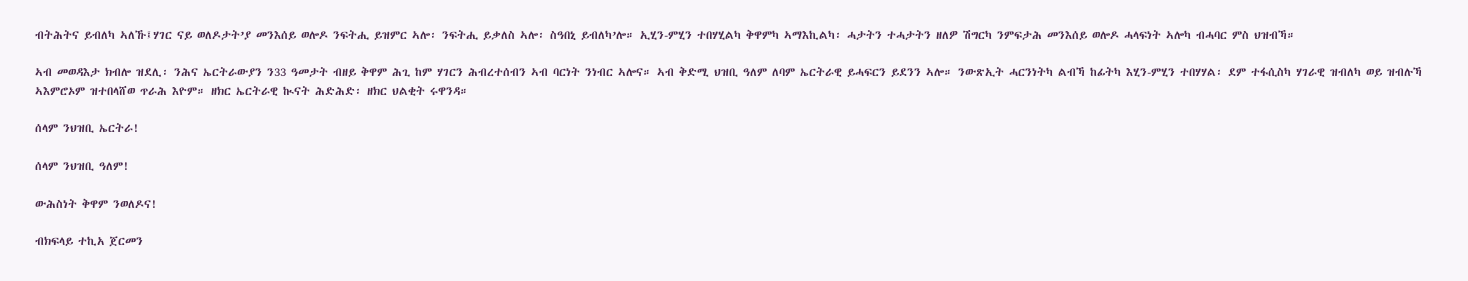ብትሕትና ይብለካ ኣለኹ፤ሃገር ናይ ወለዶታት’ያ መንእሰይ ወሎዶ ንፍትሒ ይዝምር ኣሎ፡ ንፍትሒ ይቃለስ ኣሎ፡ ስዓበኒ ይብለካ’ሎ። ኢሂን-ምሂን ተበሃሂልካ ቅዋምካ ኣማእኪልካ፡ ሓታትን ተሓታትን ዘለዎ ሽግርካ ንምፍታሕ መንእሰይ ወሎዶ ሓላፍነት ኣሎካ ብሓባር ምስ ህዝብኻ።

ኣብ መወዳእታ ክብሎ ዝደሊ፡ ንሕና ኤርትራውያን ን33 ዓመታት ብዘይ ቅዋም ሕጊ ከም ሃገርን ሕብረተሰብን ኣብ ባርነት ንነብር ኣሎና። ኣብ ቅድሚ ህዝቢ ዓለም ለባም ኤርትራዊ ይሓፍርን ይደንን ኣሎ። ንውጽኢት ሓርንነትካ ልብኻ ከፊትካ እሂን-ምሂን ተበሃሃል፡ ደም ተፋሲስካ ሃገራዊ ዝብለካ ወይ ዝብሉኻ ኣእምሮኦም ዝተበላሸወ ጥራሕ እዮም። ዘክር ኤርትራዊ ኲናት ሕድሕድ፡ ዘክር ህልቂት ሩዋንዳ።

ሰላም ንህዝቢ ኤርትራ!

ሰላም ንህዝቢ ዓለም!

ውሕስነት ቅዋም ንወለዶና!

ብክፍላይ ተኪአ ጀርመን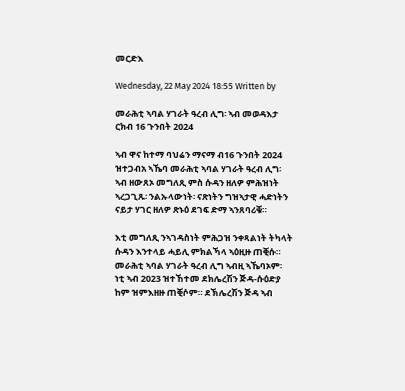መርድእ

Wednesday, 22 May 2024 18:55 Written by

መራሕቲ ኣባል ሃገራት ዓረብ ሊግ፡ ኣብ መወዳእታ ርክብ 16 ጉንበት 2024

ኣብ ዋና ከተማ ባህሬን ማናማ ብ16 ጉንበት 2024 ዝተጋብአ ኣኼባ መራሕቲ ኣባል ሃገራት ዓረብ ሊግ፡ ኣብ ዘውጸኦ መግለጺ ምስ ሱዳን ዘለዎ ምሕዝነት ኣረጋጊጹ፡ ንልኡላውነት፡ ናጽነትን ግዝኣታዊ ሓድነትን ናይታ ሃገር ዘለዎ ጽኑዕ ደገፍ ድማ ኣንጸባሪቑ።

እቲ መግለጺ ንኣገዳስነት ምሕጋዝ ንቀጻልነት ትካላት ሱዳን እንተላይ ሓይሊ ምክልኻላ ኣዕዚዙ ጠቒሱ። መራሕቲ ኣባል ሃገራት ዓረብ ሊግ ኣብዚ ኣኼባኦም፡ ነቲ ኣብ 2023 ዝተኸተመ ደክሌረሽን ጅዳ-ሱዕድያ ከም ዝምእዘዙ ጠቒሶም። ደኽሌረሽን ጅዳ ኣብ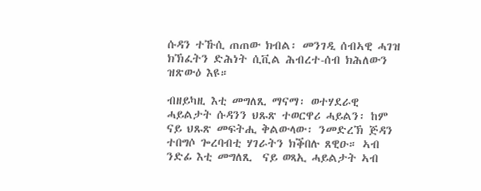ሱዳን ተኹሲ ጠጠው ክብል፡ መንገዲ ሰብኣዊ ሓገዝ ክኽፈትን ድሕነት ሲቪል ሕብረተ-ሰብ ክሕለውን ዝጽውዕ እዩ።

ብዘይካዚ እቲ መግለጺ ማናማ፡ ወተሃደራዊ ሓይልታት ሱዳንን ህጹጽ ተወርዋሪ ሓይልን፡ ከም  ናይ ህጹጽ መፍትሒ ቅልውላው፡ ንመድረኽ ጅዳን ተበግሶ ጐረባብቲ ሃገራትን ክቕበሉ ጸዊዑ። ኣብ ንድፊ እቲ መግለጺ  ናይ ወጻኢ ሓይልታት ኣብ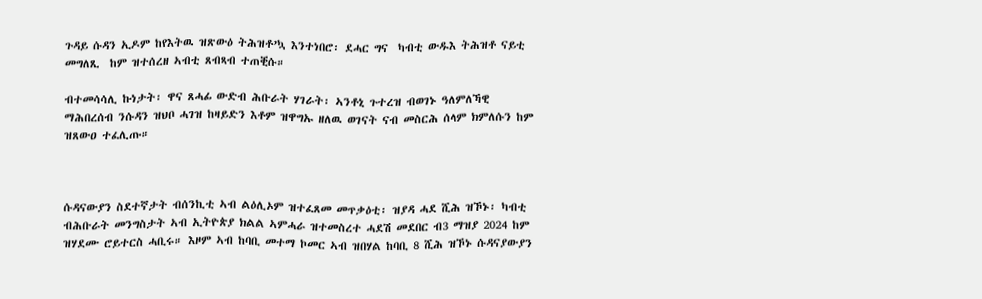ጉዳይ ሱዳን ኢዶም ከየእትዉ ዝጽውዕ ትሕዝቶ’ኳ እንተነበሮ፡ ደሓር ግና  ካብቲ ውዱእ ትሕዝቶ ናይቲ መግለጺ  ከም ዝተሰረዘ ኣብቲ ጸብጻብ ተጠቒሱ።

ብተመሳሳሊ ኩነታት፡ ዋና ጸሓፊ ውድብ ሕቡራት ሃገራት፡ ኣንቶኒ ጉተረዝ ብወገኑ ዓለምለኻዊ ማሕበረሰብ ንሱዳን ዝህቦ ሓገዝ ከዛይድን እቶም ዝዋግኡ ዘለዉ ወገናት ናብ መስርሕ ሰላም ክምለሱን ከም ዝጸውዐ ተፈሊጡ።



ሱዳናውያን ስደተኛታት ብሰንኪቲ ኣብ ልዕሊኦም ዝተፈጸመ መጥቃዕቲ፡ ዝያዳ ሓደ ሺሕ ዝኾኑ፡ ካብቲ ብሕቡራት መንግስታት ኣብ ኢትዮጵያ ክልል ኣምሓራ ዝተመስረተ ሓደሽ መደበር ብ3 ማዝያ 2024 ከም ዝሃደሙ ሮይተርስ ሓቢሩ። እዞም ኣብ ከባቢ መተማ ኮመር ኣብ ዝበሃል ከባቢ 8 ሺሕ ዝኾኑ ሱዳናያውያን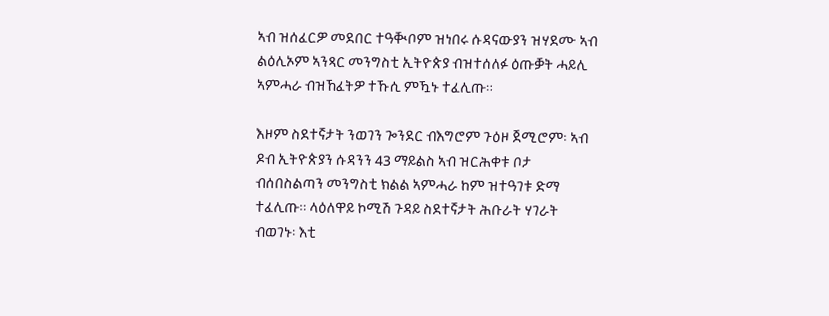ኣብ ዝሰፈርዎ መደበር ተዓቚቦም ዝነበሩ ሱዳናውያን ዝሃደሙ ኣብ ልዕሊኦም ኣንጻር መንግስቲ ኢትዮጵያ ብዝተሰለፉ ዕጡቓት ሓይሊ ኣምሓራ ብዝኸፈትዎ ተኹሲ ምዃኑ ተፈሊጡ።

እዞም ስደተኛታት ንወገን ጐንደር ብእግሮም ጉዕዞ ጀሚሮም፡ ኣብ ዶብ ኢትዮጵያን ሱዳንን 43 ማይልስ ኣብ ዝርሕቀቱ ቦታ ብሰበስልጣን መንግስቲ ክልል ኣምሓራ ከም ዝተዓገቱ ድማ ተፈሊጡ። ላዕለዋይ ኮሚሽ ጉዳይ ስደተኛታት ሕቡራት ሃገራት ብወገኑ፡ እቲ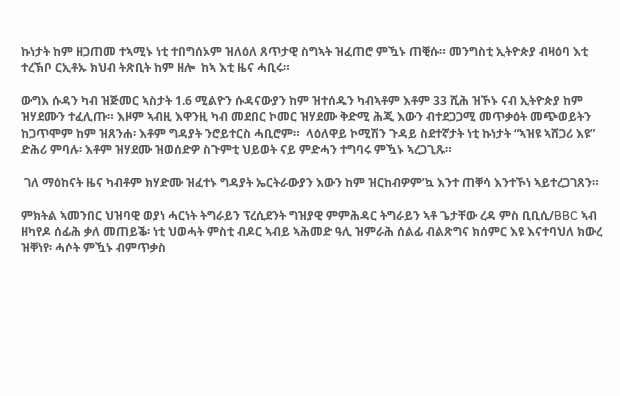ኩነታት ከም ዘጋጠመ ተኣሚኑ ነቲ ተበግሰኦም ዝለዕለ ጸጥታዊ ስግኣት ዝፈጠሮ ምዃኑ ጠቒሱ። መንግስቲ ኢትዮጵያ ብዛዕባ እቲ ተረኽቦ ርኢቶኡ ክህብ ትጽቢት ከም ዘሎ  ከኣ እቲ ዜና ሓቢሩ።

ውግእ ሱዳን ካብ ዝጅመር ኣስታት 1.6 ሚልዮን ሱዳናውያን ከም ዝተሰዱን ካብኣቶም እቶም 33 ሺሕ ዝኾኑ ናብ ኢትዮጵያ ከም ዝሃደሙን ተፈሊጡ። እዞም ኣብዚ እዋንዚ ካብ መደበር ኮመር ዝሃደሙ ቅድሚ ሕጂ እውን ብተደጋጋሚ መጥቃዕት መጭወይትን ከጋጥሞም ከም ዝጸንሐ፡ እቶም ግዳያት ንሮይተርስ ሓቢሮም።  ላዕለዋይ ኮሚሽን ጉዳይ ስደተኛታት ነቲ ኩነታት “ኣዝዩ ኣሸጋሪ እዩ” ድሕሪ ምባሉ፡ እቶም ዝሃደሙ ዝወሰድዎ ስጉምቲ ህይወት ናይ ምድሓን ተግባሩ ምዃኑ ኣረጋጊጹ።

 ገለ ማዕከናት ዜና ካብቶም ክሃድሙ ዝፈተኑ ግዳያት ኤርትራውያን እውን ከም ዝርከብዎም’ኳ እንተ ጠቐሳ እንተኾነ ኣይተረጋገጸን።

ምክትል ኣመንበር ህዝባዊ ወያነ ሓርነት ትግራይን ፕረሲደንት ግዝያዊ ምምሕዳር ትግራይን ኣቶ ጌታቸው ረዳ ምስ ቢቢሲ/BBC ኣብ ዘካየዶ ሰፊሕ ቃለ መጠይቕ፡ ነቲ ህወሓት ምስቲ ብዶር ኣብይ ኣሕመድ ዓሊ ዝምራሕ ሰልፊ ብልጽግና ክሰምር እዩ እናተባህለ ክውረ ዝቐነየ፡ ሓሶት ምዃኑ ብምጥቃስ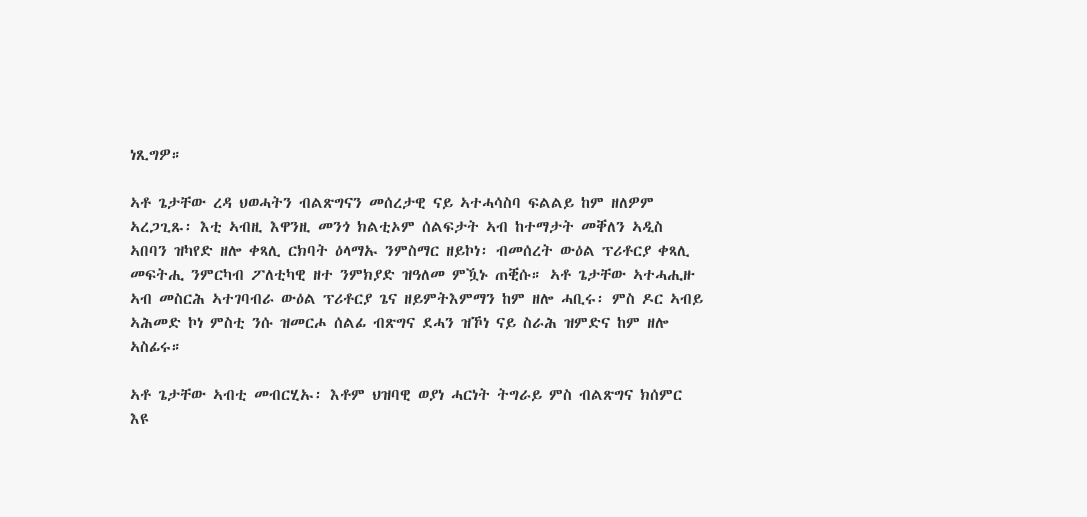ነጺግዎ።

ኣቶ ጌታቸው ረዳ ህወሓትን ብልጽግናን መሰረታዊ ናይ ኣተሓሳስባ ፍልልይ ከም ዘለዎም ኣረጋጊጹ፡ እቲ ኣብዚ እዋንዚ መንጎ ክልቲኦም ሰልፍታት ኣብ ከተማታት መቐለን ኣዲስ ኣበባን ዝካየድ ዘሎ ቀጻሊ ርክባት ዕላማኡ ንምስማር ዘይኮነ፡ ብመሰረት ውዕል ፕሪቶርያ ቀጻሊ መፍትሒ ንምርካብ ፖለቲካዊ ዘተ ንምክያድ ዝዓለመ ምዃኑ ጠቒሱ። ኣቶ ጌታቸው ኣተሓሒዙ ኣብ መስርሕ ኣተገባብራ ውዕል ፕሪቶርያ ጌና ዘይምትእምማን ከም ዘሎ ሓቢሩ፡ ምስ ዶር ኣብይ ኣሕመድ ኮነ ምስቲ ንሱ ዝመርሖ ሰልፊ ብጽግና ደሓን ዝኾነ ናይ ስራሕ ዝምድና ከም ዘሎ ኣስፊሩ።

ኣቶ ጌታቸው ኣብቲ መብርሂኡ፡ እቶም ህዝባዊ ወያነ ሓርነት ትግራይ ምስ ብልጽግና ክሰምር እዩ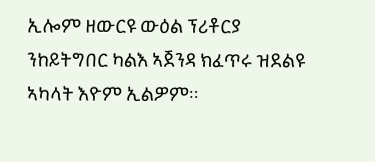ኢሎም ዘውርዩ ውዕል ፕሪቶርያ ንከይትግበር ካልእ ኣጀንዳ ክፈጥሩ ዝደልዩ ኣካላት እዮም ኢልዎም።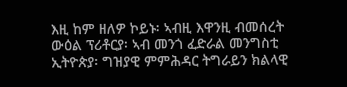እዚ ከም ዘለዎ ኮይኑ፡ ኣብዚ እዋንዚ ብመሰረት ውዕል ፕሪቶርያ፡ ኣብ መንጎ ፈድራል መንግስቲ ኢትዮጵያ፡ ግዝያዊ ምምሕዳር ትግራይን ክልላዊ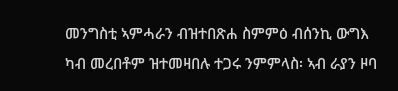መንግስቲ ኣምሓራን ብዝተበጽሐ ስምምዕ ብሰንኪ ውግእ ካብ መረበቶም ዝተመዛበሉ ተጋሩ ንምምላስ፡ ኣብ ራያን ዞባ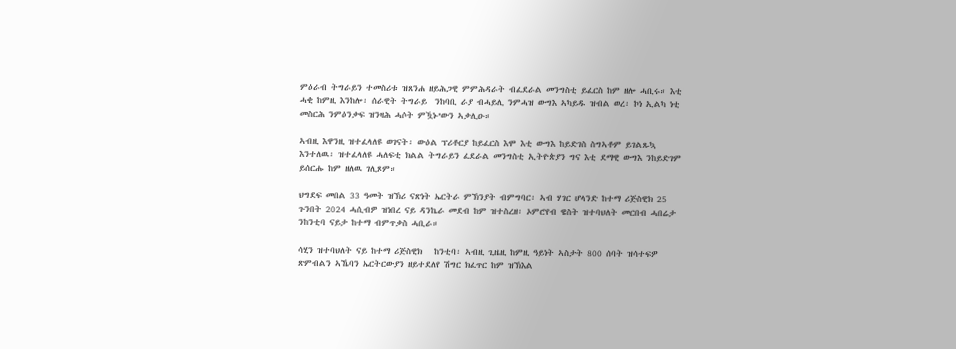ምዕራብ ትግራይን ተመስሪቱ ዝጸንሐ ዘይሕጋዊ ምምሕዳራት ብፈደራል መንግስቲ ይፈርስ ከም ዘሎ ሓቢሩ። እቲ ሓቂ ከምዚ እንከሎ፡ ሰራዊት ትግራይ  ንከባቢ ራያ ብሓይሊ ንምሓዝ ውግእ ኣካይዱ ዝብል ወረ፡ ኮነ ኢልካ ነቲ መስርሕ ንምዕንቃፍ ዝንዛሕ ሓሶት ምዃኑ’ውን ኣቃሊዑ።

ኣብዚ እዋንዚ ዝተፈላለዩ ወገናት፡ ውዕል ፕሪቶርያ ከይፈርስ እሞ እቲ ውግእ ከይድገስ ስግኣቶም ይገልጹኳ እንተለዉ፡ ዝተፈላለዩ ሓለፍቲ ክልል ትግራይን ፈደራል መንግስቲ ኢትዮጵያን ግና እቲ ደማዊ ውግእ ንከይድገም ይሰርሑ ከም ዘለዉ ገሊጾም።

ህግደፍ መበል 33 ዓመት ዝኽሪ ናጽነት ኤርትራ ምኽንያት ብምግባር፡ ኣብ ሃገር ሆላንድ ከተማ ሪጅስዊክ 25 ጉንበት 2024 ሓሲብዎ ዝነበረ ናይ ዳንኬራ መደብ ከም ዝተስረዘ፡ ኦምሮየብ ዌስት ዝተባህለት መርበብ ሓበሬታ ንከንቲባ ናይታ ከተማ ብምጥቃስ ሓቢራ።

ሳሂን ዝተባህለት ናይ ከተማ ሪጅስዊክ   ከንቲባ፡ ኣብዚ ጊዜዚ ከምዚ ዓይነት ኣስታት 800 ሰባት ዝሳተፍዎ ጽምብልን ኣኼባን ኤርትርውያን ዘይተደለየ ሽግር ክፈጥር ከም ዝኽእል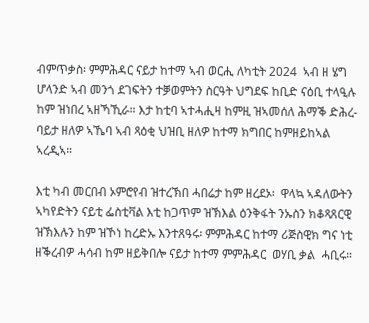ብምጥቃስ፡ ምምሕዳር ናይታ ከተማ ኣብ ወርሒ ለካቲት 2024  ኣብ ዘ ሄግ ሆላንድ ኣብ መንጎ ደገፍትን ተቓወምትን ስርዓት ህግደፍ ከቢድ ናዕቢ ተላዒሉ ከም ዝነበረ ኣዘኻኺራ። እታ ከቲባ ኣተሓሒዛ ከምዚ ዝኣመሰለ ሕማቕ ድሕረ-ባይታ ዘለዎ ኣኼባ ኣብ ጻዕቂ ህዝቢ ዘለዎ ከተማ ክግበር ከምዘይከኣል ኣረዲኣ።

እቲ ካብ መርበብ ኦምሮየብ ዝተረኽበ ሓበሬታ ከም ዘረደኦ፡  ዋላኳ ኣዳለውትን ኣካየድትን ናይቲ ፌስቲቫል እቲ ከጋጥም ዝኽእል ዕንቅፋት ንኡስን ክቆጻጸርዊ ዝኽእሉን ከም ዝኾነ ከረድኡ እንተጸዓሩ፡ ምምሕዳር ከተማ ሪጅስዊክ ግና ነቲ ዘቕረብዎ ሓሳብ ከም ዘይቅበሎ ናይታ ከተማ ምምሕዳር  ወሃቢ ቃል  ሓቢሩ።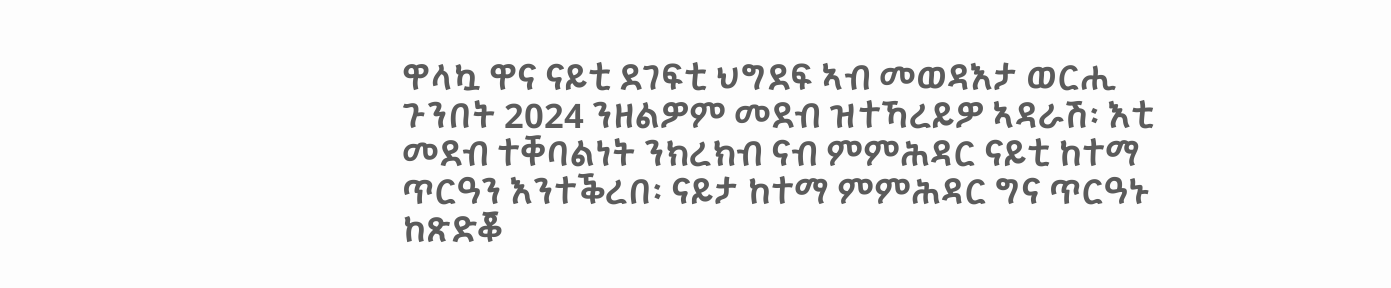ዋላኳ ዋና ናይቲ ደገፍቲ ህግደፍ ኣብ መወዳእታ ወርሒ ጉንበት 2024 ንዘልዎም መደብ ዝተኻረይዎ ኣዳራሽ፡ እቲ መደብ ተቐባልነት ንክረክብ ናብ ምምሕዳር ናይቲ ከተማ ጥርዓን እንተቕረበ፡ ናይታ ከተማ ምምሕዳር ግና ጥርዓኑ ከጽድቖ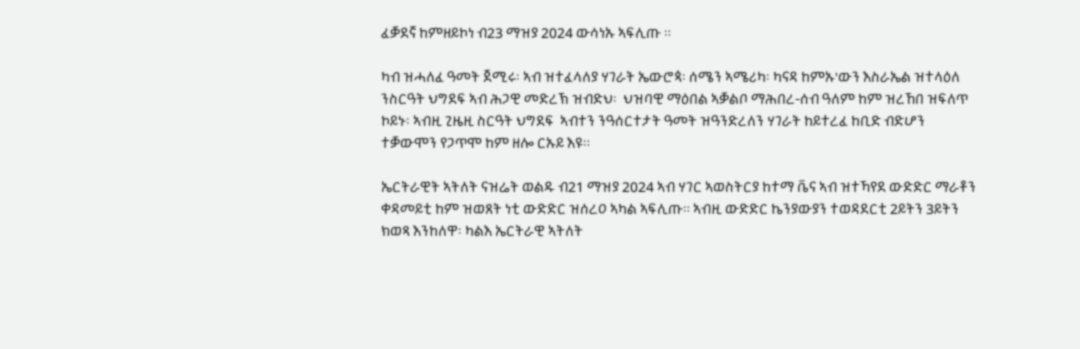ፈቓደኛ ከምዘይኮነ ብ23 ማዝያ 2024 ውሳነኡ ኣፍሊጡ ።

ካብ ዝሓለፈ ዓመት ጀሚሩ፡ ኣብ ዝተፈላለያ ሃገራት ኤውሮጳ፡ ሰሜን ኣሜሪካ፡ ካናዳ ከምኡ'ውን እስራኤል ዝተላዕለ ንስርዓት ህግደፍ ኣብ ሕጋዊ መድረኽ ዝብድህ፡  ህዝባዊ ማዕበል ኣቓልቦ ማሕበረ-ሰብ ዓለም ከም ዝረኸበ ዝፍለጥ ኮይኑ፡ ኣብዚ ጊዜዚ ስርዓት ህግደፍ  ኣብተን ንዓሰርተታት ዓመት ዝዓንድረለን ሃገራት ከይተረፈ ከቢድ ብድሆን ተቓውሞን የጋጥሞ ከም ዘሎ ርኡይ እዩ።

ኤርትራዊት ኣትለት ናዝሬት ወልዱ ብ21 ማዝያ 2024 ኣብ ሃገር ኣወስትርያ ከተማ ቬና ኣብ ዝተኻየደ ውድድር ማራቶን ቀዳመይቲ ከም ዝወጸት ነቲ ውድድር ዝሰረዐ ኣካል ኣፍሊጡ። ኣብዚ ውድድር ኬንያውያን ተወዳደርቲ 2ይትን 3ይትን ክወጻ እንከለዋ፡ ካልእ ኤርትራዊ ኣትለት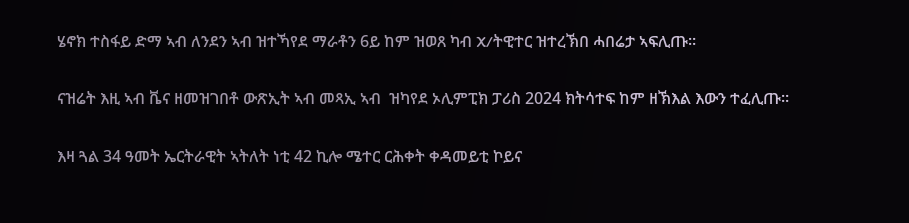ሄኖክ ተስፋይ ድማ ኣብ ለንደን ኣብ ዝተኻየደ ማራቶን 6ይ ከም ዝወጸ ካብ X/ትዊተር ዝተረኽበ ሓበሬታ ኣፍሊጡ።

ናዝሬት እዚ ኣብ ቬና ዘመዝገበቶ ውጽኢት ኣብ መጻኢ ኣብ  ዝካየደ ኦሊምፒክ ፓሪስ 2024 ክትሳተፍ ከም ዘኽእል እውን ተፈሊጡ።

እዛ ጓል 34 ዓመት ኤርትራዊት ኣትለት ነቲ 42 ኪሎ ሜተር ርሕቀት ቀዳመይቲ ኮይና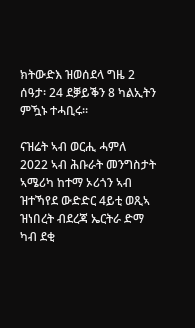ክትውድእ ዝወሰደላ ግዜ 2 ሰዓታ፡ 24 ደቓይቕን 8 ካልኢትን ምዃኑ ተሓቢሩ።

ናዝሬት ኣብ ወርሒ ሓምለ 2022 ኣብ ሕቡራት መንግስታት ኣሜሪካ ከተማ ኦሪጎን ኣብ ዝተኻየደ ውድድር 4ይቲ ወጺኣ ዝነበረት ብደረጃ ኤርትራ ድማ ካብ ደቂ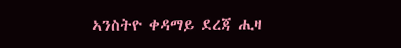ኣንስትዮ ቀዳማይ ደረጃ ሒዛ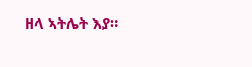ዘላ ኣትሌት እያ።